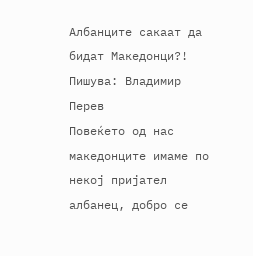Албанците сакаат да бидат Македонци?!
Пишува: Владимир Перев
Повеќето од нас македонците имаме по некој пријател албанец, добро се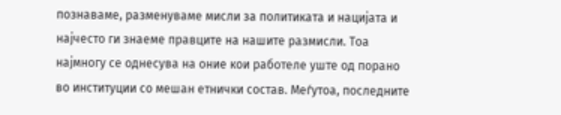познаваме, разменуваме мисли за политиката и нацијата и најчесто ги знаеме правците на нашите размисли. Тоа најмногу се однесува на оние кои работеле уште од порано во институции со мешан етнички состав. Меѓутоа, последните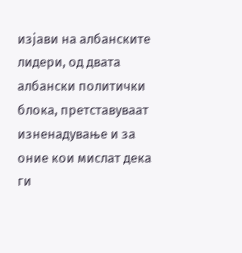изјави на албанските лидери, од двата албански политички блока, претставуваат изненадување и за оние кои мислат дека ги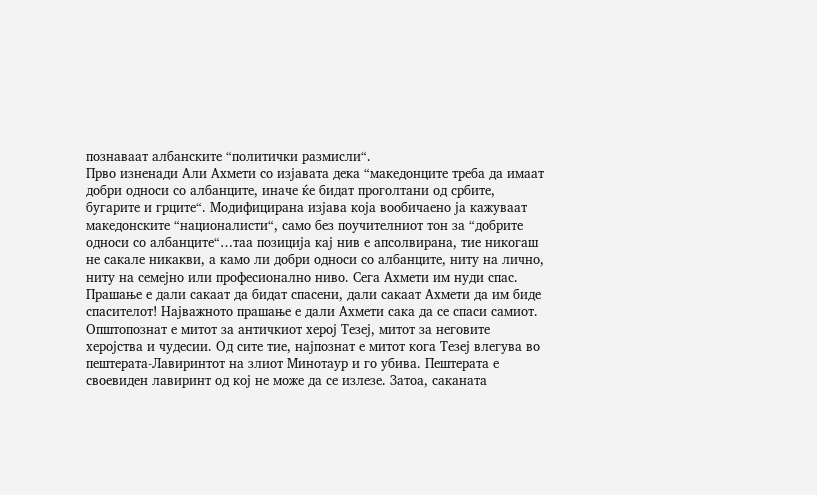познаваат албанските “политички размисли“.
Прво изненади Али Ахмети со изјавата дека “македонците треба да имаат добри односи со албанците, иначе ќе бидат проголтани од србите, бугарите и грците“. Модифицирана изјава која вообичаено ја кажуваат македонските “националисти“, само без поучителниот тон за “добрите односи со албанците“…таа позиција кај нив е апсолвирана, тие никогаш не сакале никакви, а камо ли добри односи со албанците, ниту на лично, ниту на семејно или професионално ниво. Сега Ахмети им нуди спас. Прашање е дали сакаат да бидат спасени, дали сакаат Ахмети да им биде спасителот! Најважното прашање е дали Ахмети сака да се спаси самиот.
Општопознат е митот за античкиот херој Тезеј, митот за неговите херојства и чудесии. Од сите тие, најпознат е митот кога Тезеј влегува во пештерата-Лавиринтот на злиот Минотаур и го убива. Пештерата е своевиден лавиринт од кој не може да се излезе. Затоа, саканата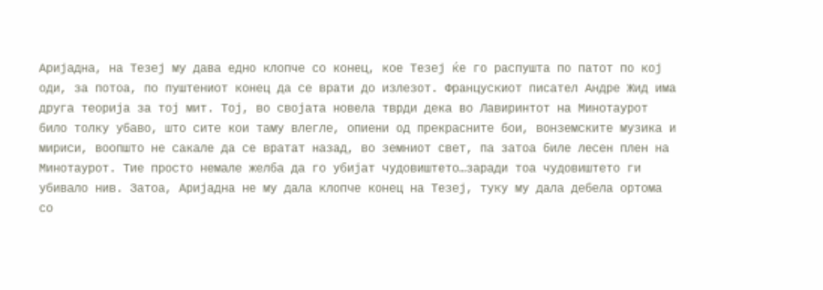Аријадна, на Тезеј му дава едно клопче со конец, кое Тезеј ќе го распушта по патот по кој оди, за потоа, по пуштениот конец да се врати до излезот. Францускиот писател Андре Жид има друга теорија за тој мит. Тој, во својата новела тврди дека во Лавиринтот на Минотаурот било толку убаво, што сите кои таму влегле, опиени од прекрасните бои, вонземските музика и мириси, воопшто не сакале да се вратат назад, во земниот свет, па затоа биле лесен плен на Минотаурот. Тие просто немале желба да го убијат чудовиштето…заради тоа чудовиштето ги убивало нив. Затоа, Аријадна не му дала клопче конец на Тезеј, туку му дала дебела ортома со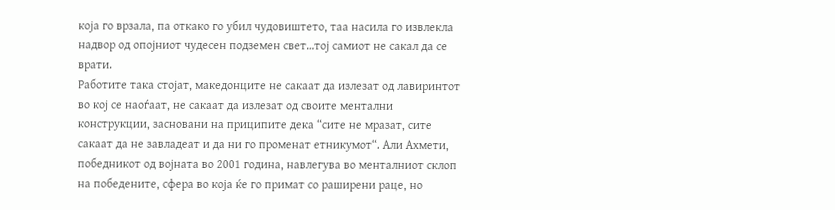која го врзала, па откако го убил чудовиштето, таа насила го извлекла надвор од опојниот чудесен подземен свет…тој самиот не сакал да се врати.
Работите така стојат, македонците не сакаат да излезат од лавиринтот во кој се наоѓаат, не сакаат да излезат од своите ментални конструкции, засновани на приципите дека “сите не мразат, сите сакаат да не завладеат и да ни го променат етникумот“. Али Ахмети, победникот од војната во 2001 година, навлегува во менталниот склоп на победените, сфера во која ќе го примат со раширени раце, но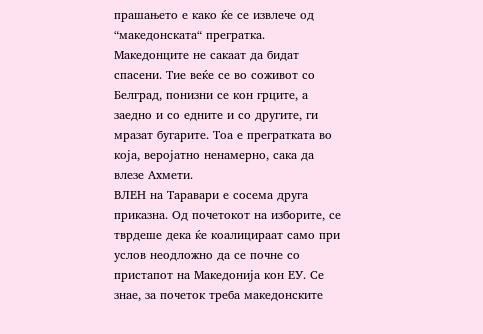прашањето е како ќе се извлече од “македонската“ прегратка.
Македонците не сакаат да бидат спасени. Тие веќе се во соживот со Белград, понизни се кон грците, а заедно и со едните и со другите, ги мразат бугарите. Тоа е прегратката во која, веројатно ненамерно, сака да влезе Ахмети.
ВЛЕН на Таравари е сосема друга приказна. Од почетокот на изборите, се тврдеше дека ќе коалицираат само при услов неодложно да се почне со пристапот на Македонија кон ЕУ. Се знае, за почеток треба македонските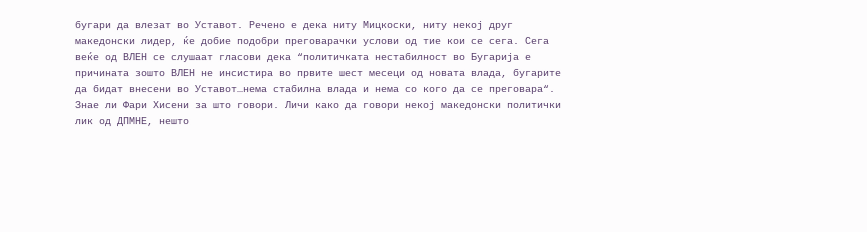бугари да влезат во Уставот. Речено е дека ниту Мицкоски, ниту некој друг македонски лидер, ќе добие подобри преговарачки услови од тие кои се сега. Сега веќе од ВЛЕН се слушаат гласови дека “политичката нестабилност во Бугарија е причината зошто ВЛЕН не инсистира во првите шест месеци од новата влада, бугарите да бидат внесени во Уставот…нема стабилна влада и нема со кого да се преговара“.
Знае ли Фари Хисени за што говори. Личи како да говори некој македонски политички лик од ДПМНЕ, нешто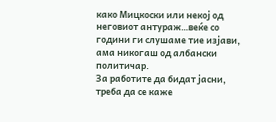како Мицкоски или некој од неговиот антураж…веќе со години ги слушаме тие изјави, ама никогаш од албански политичар.
За работите да бидат јасни, треба да се каже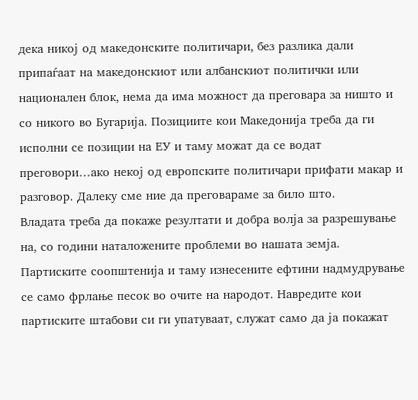дека никој од македонските политичари, без разлика дали припаѓаат на македонскиот или албанскиот политички или национален блок, нема да има можност да преговара за ништо и со никого во Бугарија. Позициите кои Македонија треба да ги исполни се позиции на ЕУ и таму можат да се водат преговори…ако некој од европските политичари прифати макар и разговор. Далеку сме ние да преговараме за било што.
Владата треба да покаже резултати и добра волја за разрешување на, со години наталожените проблеми во нашата земја. Партиските соопштенија и таму изнесените ефтини надмудрување се само фрлање песок во очите на народот. Навредите кои партиските штабови си ги упатуваат, служат само да ја покажат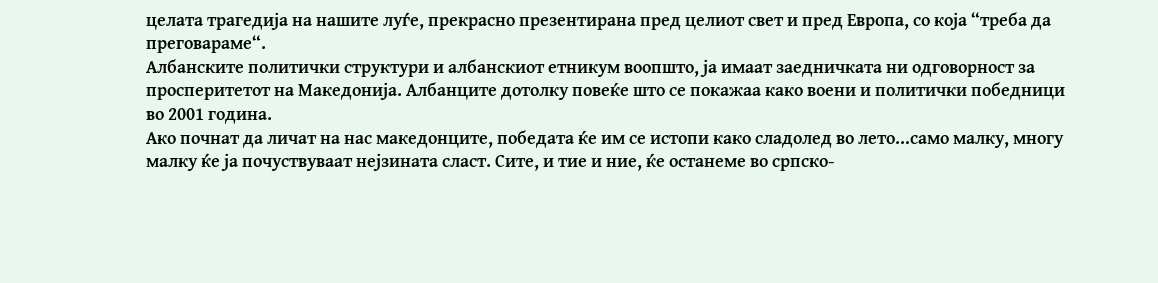целата трагедија на нашите луѓе, прекрасно презентирана пред целиот свет и пред Европа, со која “треба да преговараме“.
Албанските политички структури и албанскиот етникум воопшто, ја имаат заедничката ни одговорност за просперитетот на Македонија. Албанците дотолку повеќе што се покажаа како воени и политички победници во 2001 година.
Ако почнат да личат на нас македонците, победата ќе им се истопи како сладолед во лето…само малку, многу малку ќе ја почуствуваат нејзината сласт. Сите, и тие и ние, ќе останеме во српско-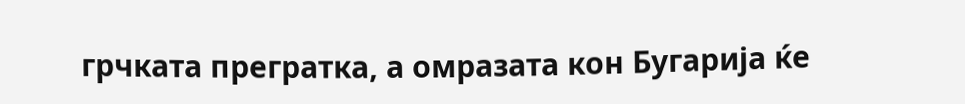грчката прегратка, а омразата кон Бугарија ќе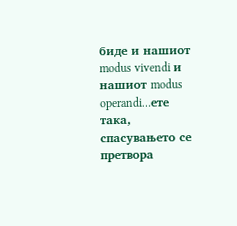биде и нашиот modus vivendi и нашиот modus operandi…ете така, спасувањето се претвора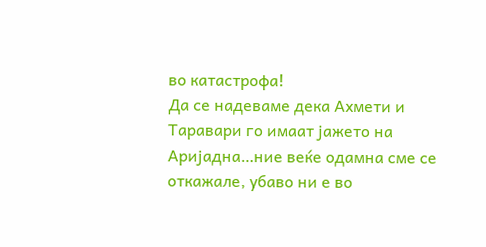во катастрофа!
Да се надеваме дека Ахмети и Таравари го имаат јажето на Аријадна…ние веќе одамна сме се откажале, убаво ни е во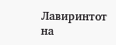Лавиринтот на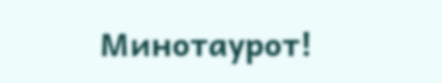Минотаурот!